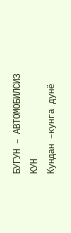БУГУН – АВТОМОБИЛСИЗ КУН
Кундан –кунга дунё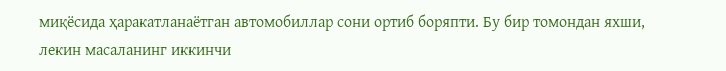миқёсида ҳаракатланаётган автомобиллар сони ортиб боряпти. Бу бир томондан яхши, лекин масаланинг иккинчи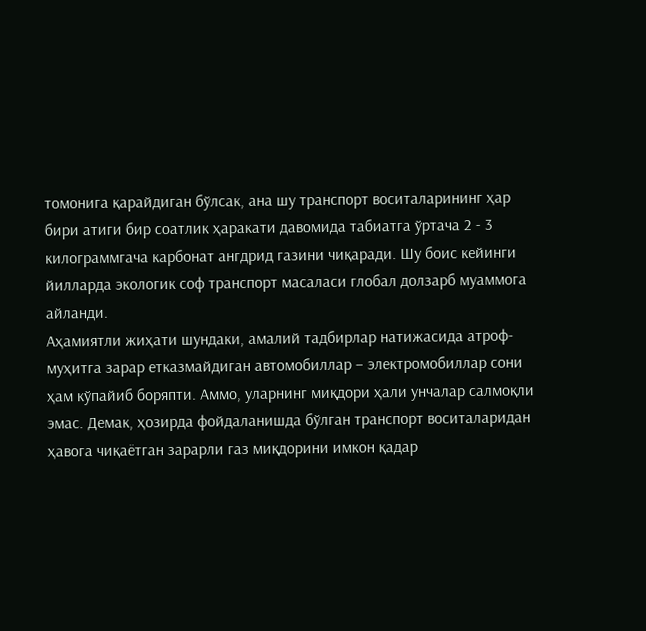томонига қарайдиган бўлсак, ана шу транспорт воситаларининг ҳар бири атиги бир соатлик ҳаракати давомида табиатга ўртача 2 - 3 килограммгача карбонат ангдрид газини чиқаради. Шу боис кейинги йилларда экологик соф транспорт масаласи глобал долзарб муаммога айланди.
Аҳамиятли жиҳати шундаки, амалий тадбирлар натижасида атроф-муҳитга зарар етказмайдиган автомобиллар – электромобиллар сони ҳам кўпайиб боряпти. Аммо, уларнинг миқдори ҳали унчалар салмоқли эмас. Демак, ҳозирда фойдаланишда бўлган транспорт воситаларидан ҳавога чиқаётган зарарли газ миқдорини имкон қадар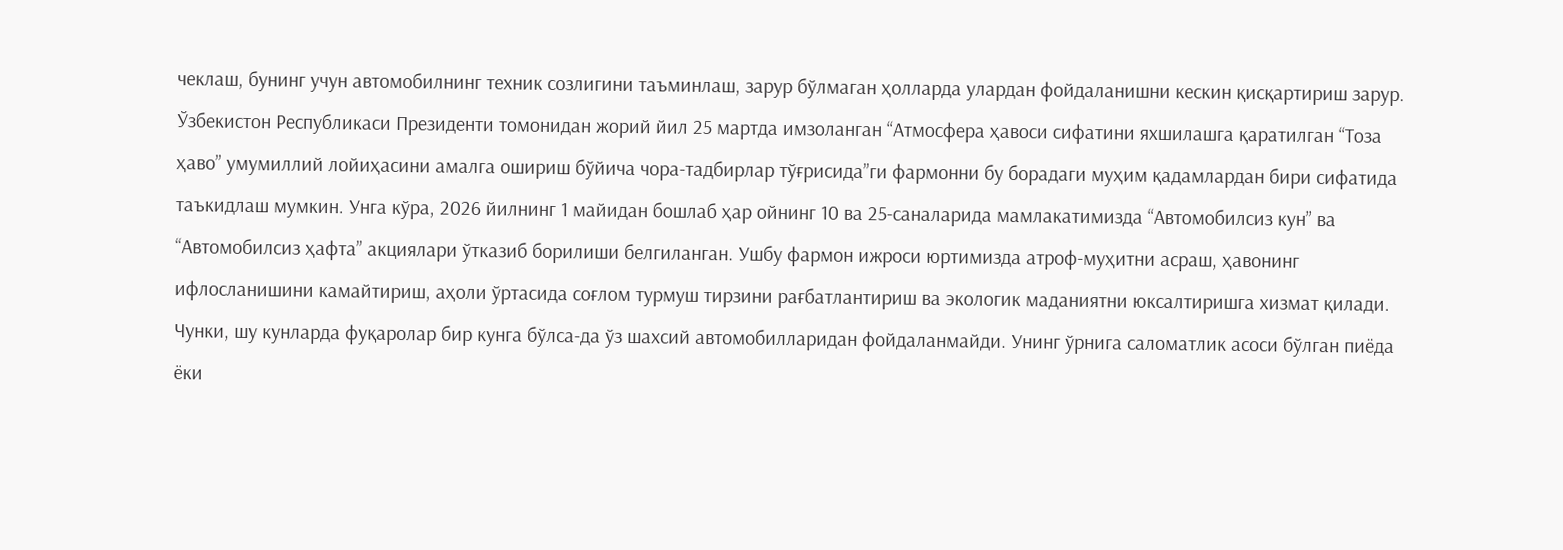чеклаш, бунинг учун автомобилнинг техник созлигини таъминлаш, зарур бўлмаган ҳолларда улардан фойдаланишни кескин қисқартириш зарур.
Ўзбекистон Республикаси Президенти томонидан жорий йил 25 мартда имзоланган “Атмосфера ҳавоси сифатини яхшилашга қаратилган “Тоза ҳаво” умумиллий лойиҳасини амалга ошириш бўйича чора-тадбирлар тўғрисида”ги фармонни бу борадаги муҳим қадамлардан бири сифатида таъкидлаш мумкин. Унга кўра, 2026 йилнинг 1 майидан бошлаб ҳар ойнинг 10 ва 25-саналарида мамлакатимизда “Автомобилсиз кун” ва “Автомобилсиз ҳафта” акциялари ўтказиб борилиши белгиланган. Ушбу фармон ижроси юртимизда атроф-муҳитни асраш, ҳавонинг ифлосланишини камайтириш, аҳоли ўртасида соғлом турмуш тирзини рағбатлантириш ва экологик маданиятни юксалтиришга хизмат қилади. Чунки, шу кунларда фуқаролар бир кунга бўлса-да ўз шахсий автомобилларидан фойдаланмайди. Унинг ўрнига саломатлик асоси бўлган пиёда ёки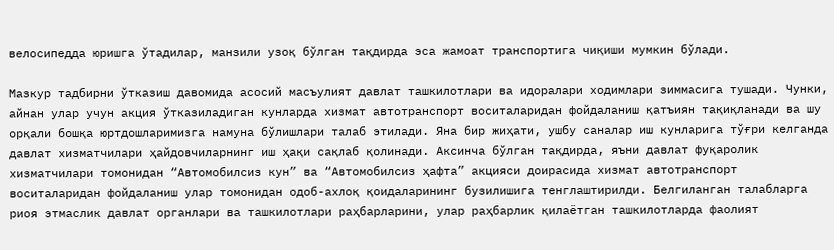велосипедда юришга ўтадилар, манзили узоқ бўлган тақдирда эса жамоат транспортига чиқиши мумкин бўлади.

Мазкур тадбирни ўтказиш давомида асосий масъулият давлат ташкилотлари ва идоралари ходимлари зиммасига тушади. Чунки, айнан улар учун акция ўтказиладиган кунларда хизмат автотранспорт воситаларидан фойдаланиш қатъиян тақиқланади ва шу орқали бошқа юртдошларимизга намуна бўлишлари талаб этилади. Яна бир жиҳати, ушбу саналар иш кунларига тўғри келганда давлат хизматчилари ҳайдовчиларнинг иш ҳақи сақлаб қолинади. Аксинча бўлган тақдирда, яъни давлат фуқаролик хизматчилари томонидан “Автомобилсиз кун” ва “Автомобилсиз ҳафта” акцияси доирасида хизмат автотранспорт воситаларидан фойдаланиш улар томонидан одоб-ахлоқ қоидаларининг бузилишига тенглаштирилди. Белгиланган талабларга риоя этмаслик давлат органлари ва ташкилотлари раҳбарларини, улар раҳбарлик қилаётган ташкилотларда фаолият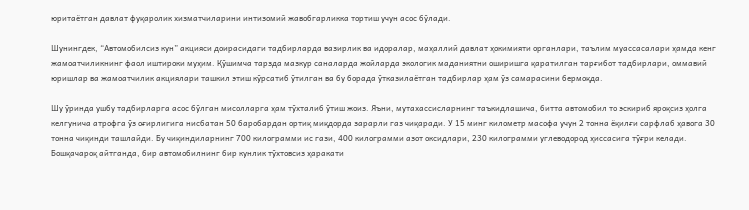юритаётган давлат фуқаролик хизматчиларини интизомий жавобгарликка тортиш учун асос бўлади.

Шунингдек, “Автомобилсиз кун” акцияси доирасидаги тадбирларда вазирлик ва идоралар, маҳаллий давлат ҳокимияти органлари, таълим муассасалари ҳамда кенг жамоатчиликнинг фаол иштироки муҳим. Қўшимча тарзда мазкур саналарда жойларда экологик маданиятни оширишга қаратилган тарғибот тадбирлари, оммавий юришлар ва жамоатчилик акциялари ташкил этиш кўрсатиб ўтилган ва бу борада ўтказилаётган тадбирлар ҳам ўз самарасини бермоқда.

Шу ўринда ушбу тадбирларга асос бўлган мисолларга ҳам тўхталиб ўтиш жоиз. Яъни, мутахассисларнинг таъкидлашича, битта автомобил то эскириб яроқсиз ҳолга келгунича атрофга ўз оғирлигига нисбатан 50 баробардан ортиқ миқдорда зарарли газ чиқаради. У 15 минг километр масофа учун 2 тонна ёқилғи сарфлаб ҳавога 30 тонна чиқинди ташлайди. Бу чиқиндиларнинг 700 килограмми ис гази, 400 килограмми азот оксидлари, 230 килограмми углеводород ҳиссасига тўғри келади. Бошқачароқ айтганда, бир автомобилнинг бир кунлик тўхтовсиз ҳаракати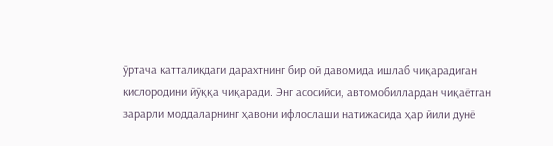ўртача катталикдаги дарахтнинг бир ой давомида ишлаб чиқарадиган кислородини йўққа чиқаради. Энг асосийси, автомобиллардан чиқаётган зарарли моддаларнинг ҳавони ифлослаши натижасида ҳар йили дунё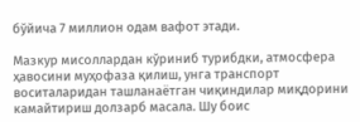бўйича 7 миллион одам вафот этади.

Мазкур мисоллардан кўриниб турибдки, атмосфера ҳавосини муҳофаза қилиш, унга транспорт воситаларидан ташланаётган чиқиндилар миқдорини камайтириш долзарб масала. Шу боис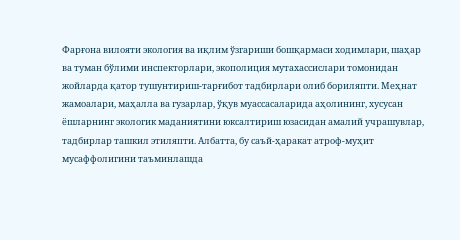Фарғона вилояти экология ва иқлим ўзгариши бошқармаси ходимлари, шаҳар ва туман бўлими инспекторлари, экополиция мутахассислари томонидан жойларда қатор тушунтириш-тарғибот тадбирлари олиб бориляпти. Меҳнат жамоалари, маҳалла ва гузарлар, ўқув муассасаларида аҳолининг, хусусан ёшларнинг экологик маданиятини юксалтириш юзасидан амалий учрашувлар, тадбирлар ташкил этиляпти. Албатта, бу саъй-ҳаракат атроф-муҳит мусаффолигини таъминлашда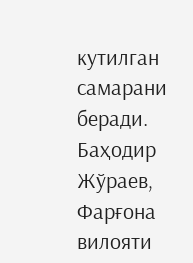кутилган самарани беради.
Баҳодир Жўраев,
Фарғона вилояти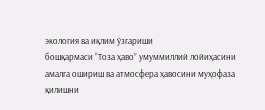экология ва иқлим ўзгариши
бошқармаси “Тоза ҳаво” умуммиллий лойиҳасини
амалга ошириш ва атмосфера ҳавосини муҳофаза
қилишни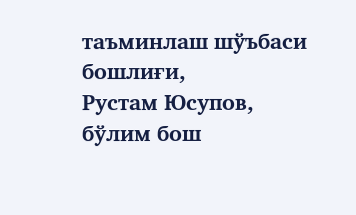таъминлаш шўъбаси бошлиғи,
Рустам Юсупов,
бўлим бош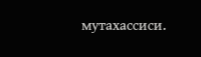мутахассиси.